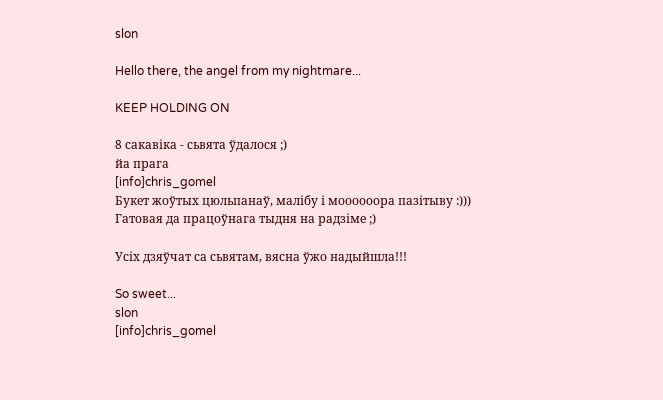slon

Hello there, the angel from my nightmare...

KEEP HOLDING ON

8 сакавіка - сьвята ўдалося ;)
йа прага
[info]chris_gomel
Букет жоўтых цюльпанаў, малібу і моооооора пазітыву :)))
Гатовая да працоўнага тыдня на радзіме ;)

Усіх дзяўчат са сьвятам, вясна ўжо надыйшла!!!

So sweet...
slon
[info]chris_gomel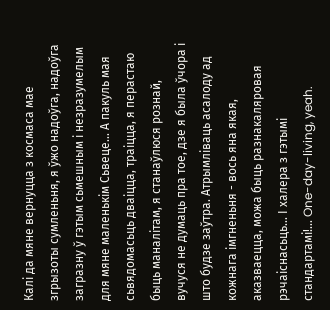Калі да мяне вернуцца з космаса мае згрызоты сумленьня, я ўжо надоўга, надоўга загразну ў гэтым сьмешным і незразумелым для мяне маленькім Сьвеце... А пакуль мая сьвядомасьць дваіцца, траіцца, я перастаю быць маналітам, я станаўлюся рознай, вучуся не думаць пра тое, дзе я была ўчора і што будзе заўтра. Атрымліваць асалоду ад кожнага імгненьня - вось яна якая, аказваецца, можа быць разнакаляровая рэчаіснасьць... І халера з гэтымі стандартамі!... One-day-living, yeah.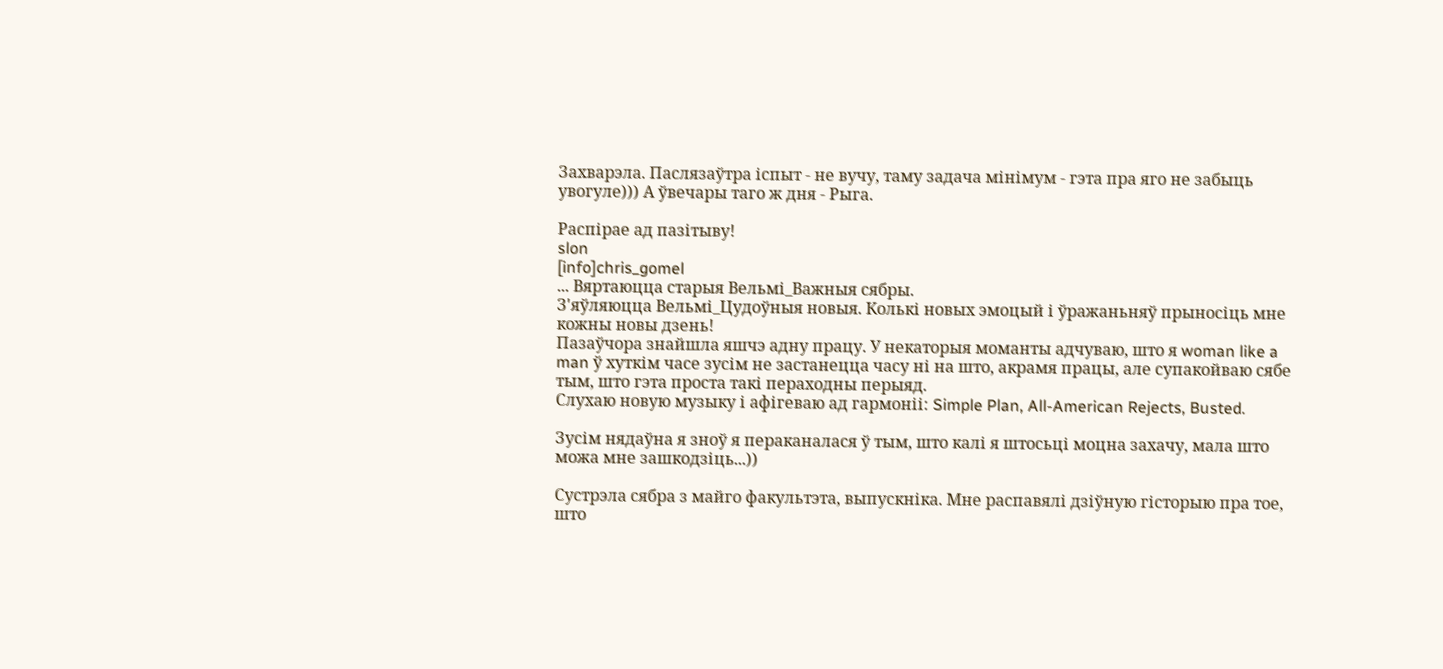Захварэла. Паслязаўтра іспыт - не вучу, таму задача мінімум - гэта пра яго не забыць увогуле))) А ўвечары таго ж дня - Рыга.

Распірае ад пазітыву!
slon
[info]chris_gomel
... Вяртаюцца старыя Вельмі_Важныя сябры.
З'яўляюцца Вельмі_Цудоўныя новыя. Колькі новых эмоцый і ўражаньняў прыносіць мне кожны новы дзень!
Пазаўчора знайшла яшчэ адну працу. У некаторыя моманты адчуваю, што я woman like a man ў хуткім часе зусім не застанецца часу ні на што, акрамя працы, але супакойваю сябе тым, што гэта проста такі пераходны перыяд.
Слухаю новую музыку і афігеваю ад гармоніі: Simple Plan, All-American Rejects, Busted.

Зусім нядаўна я зноў я пераканалася ў тым, што калі я штосьці моцна захачу, мала што можа мне зашкодзіць...))

Сустрэла сябра з майго факультэта, выпускніка. Мне распавялі дзіўную гісторыю пра тое, што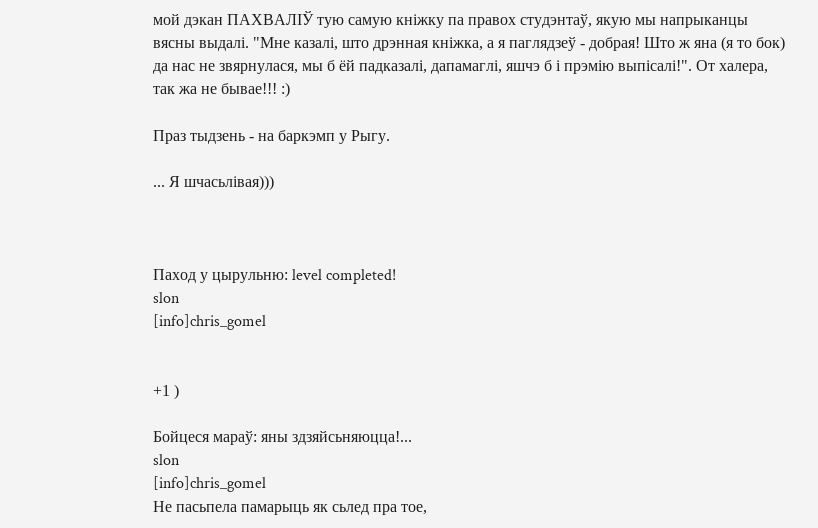мой дэкан ПАХВАЛІЎ тую самую кніжку па правох студэнтаў, якую мы напрыканцы вясны выдалі. "Мне казалі, што дрэнная кніжка, а я паглядзеў - добрая! Што ж яна (я то бок) да нас не звярнулася, мы б ёй падказалі, дапамаглі, яшчэ б і прэмію выпісалі!". От халера, так жа не бывае!!! :)

Праз тыдзень - на баркэмп у Рыгу.

... Я шчасьлівая)))



Паход у цырульню: level completed!
slon
[info]chris_gomel


+1 )

Бойцеся мараў: яны здзяйсьняюцца!...
slon
[info]chris_gomel
Не пасьпела памарыць як сьлед пра тое,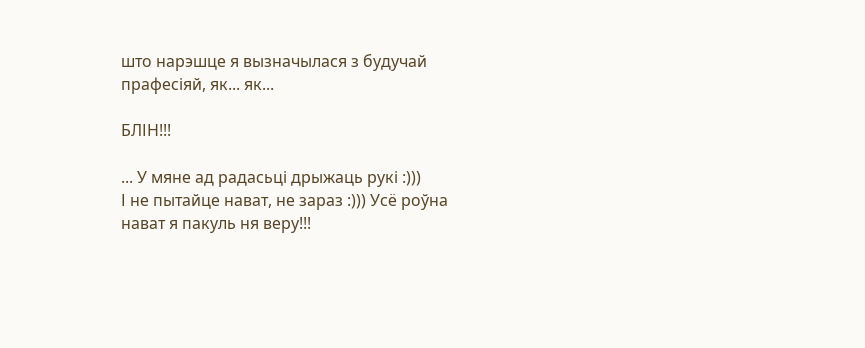што нарэшце я вызначылася з будучай прафесіяй, як... як...

БЛІН!!!

... У мяне ад радасьці дрыжаць рукі :)))
І не пытайце нават, не зараз :))) Усё роўна нават я пакуль ня веру!!!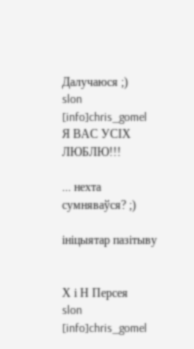Далучаюся ;)
slon
[info]chris_gomel
Я ВАС УСІХ ЛЮБЛЮ!!!

... нехта сумняваўся? ;)

ініцыятар пазітыву


Х і Н Персея
slon
[info]chris_gomel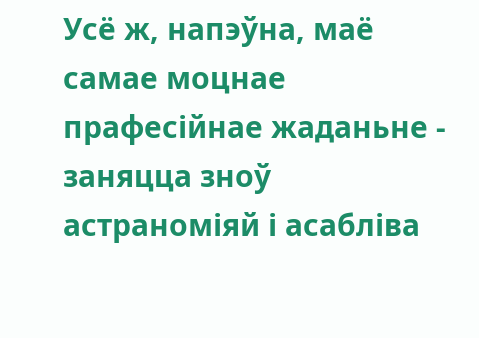Усё ж, напэўна, маё самае моцнае прафесійнае жаданьне - заняцца зноў астраноміяй і асабліва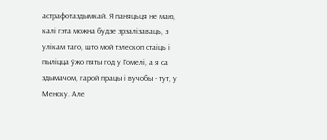астрафотаздымкай. Я паняцьця не маю, калі гэта можна будзе зрэалізаваць, з улікам таго, што мой тэлескоп стаіць і пыліцца ўжо пяты год у Гомелі, а я са здымачом, гарой працы і вучобы - тут, у Менску. Але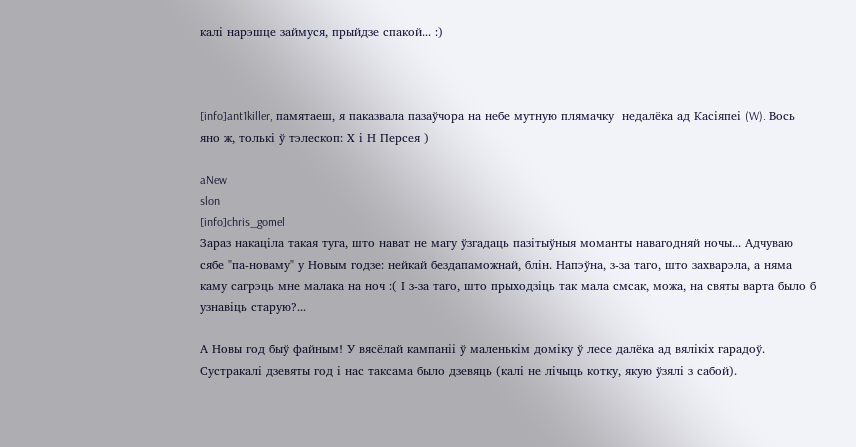калі нарэшце займуся, прыйдзе спакой... :)



[info]ant1killer, памятаеш, я паказвала пазаўчора на небе мутную плямачку  недалёка ад Касіяпеі (W). Вось яно ж, толькі ў тэлескоп: Х і Н Персея )

aNew
slon
[info]chris_gomel
Зараз накаціла такая туга, што нават не магу ўзгадаць пазітыўныя моманты навагодняй ночы... Адчуваю сябе "па-новаму" у Новым годзе: нейкай бездапаможнай, блін. Напэўна, з-за таго, што захварэла, а няма каму сагрэць мне малака на ноч :( І з-за таго, што прыходзіць так мала смсак, можа, на святы варта было б узнавіць старую?...

А Новы год быў файным! У вясёлай кампаніі ў маленькім доміку ў лесе далёка ад вялікіх гарадоў. Сустракалі дзевяты год і нас таксама было дзевяць (калі не лічыць котку, якую ўзялі з сабой).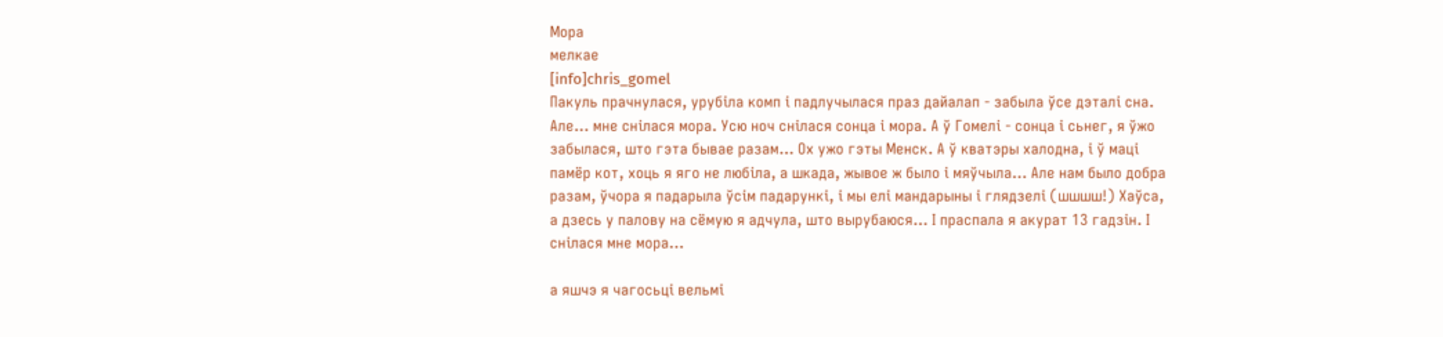Мора
мелкае
[info]chris_gomel
Пакуль прачнулася, урубіла комп і падлучылася праз дайалап - забыла ўсе дэталі сна. Але... мне снілася мора. Усю ноч снілася сонца і мора. А ў Гомелі - сонца і сьнег, я ўжо забылася, што гэта бывае разам... Ох ужо гэты Менск. А ў кватэры халодна, і ў маці памёр кот, хоць я яго не любіла, а шкада, жывое ж было і мяўчыла... Але нам было добра разам, ўчора я падарыла ўсім падарункі, і мы елі мандарыны і глядзелі (шшшш!) Хаўса, а дзесь у палову на сёмую я адчула, што вырубаюся... І праспала я акурат 13 гадзін. І снілася мне мора...

а яшчэ я чагосьці вельмі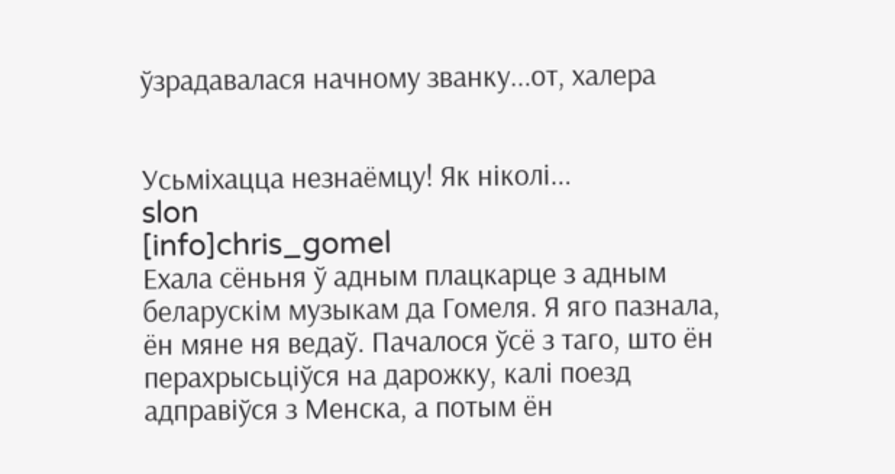ўзрадавалася начному званку...от, халера


Усьміхацца незнаёмцу! Як ніколі...
slon
[info]chris_gomel
Ехала сёньня ў адным плацкарце з адным беларускім музыкам да Гомеля. Я яго пазнала, ён мяне ня ведаў. Пачалося ўсё з таго, што ён перахрысьціўся на дарожку, калі поезд адправіўся з Менска, а потым ён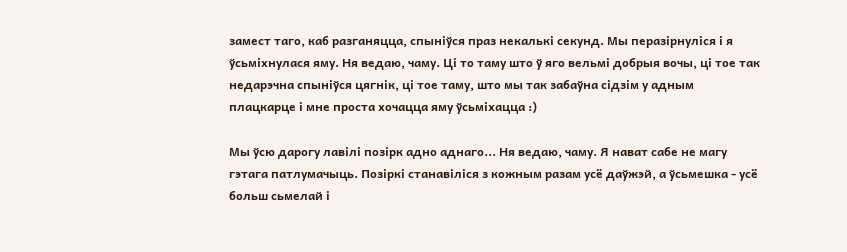замест таго, каб разганяцца, спыніўся праз некалькі секунд. Мы перазірнуліся і я ўсьміхнулася яму. Ня ведаю, чаму. Ці то таму што ў яго вельмі добрыя вочы, ці тое так недарэчна спыніўся цягнік, ці тое таму, што мы так забаўна сідзім у адным плацкарце і мне проста хочацца яму ўсьміхацца :)

Мы ўсю дарогу лавілі позірк адно аднаго... Ня ведаю, чаму. Я нават сабе не магу гэтага патлумачыць. Позіркі станавіліся з кожным разам усё даўжэй, а ўсьмешка - усё больш сьмелай і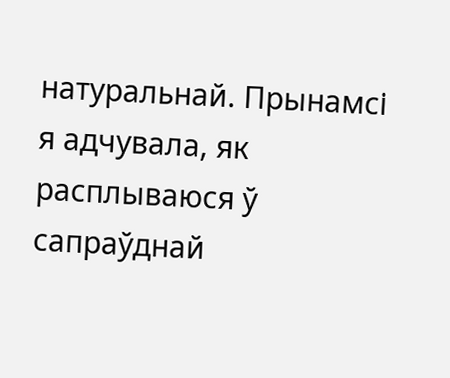натуральнай. Прынамсі я адчувала, як расплываюся ў сапраўднай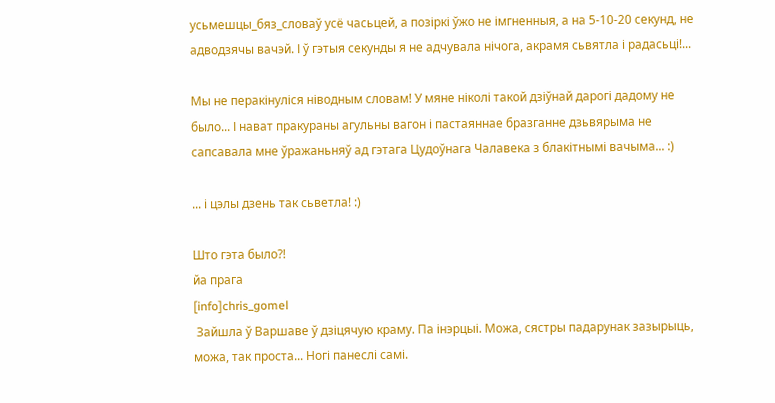усьмешцы_бяз_словаў усё часьцей, а позіркі ўжо не імгненныя, а на 5-10-20 секунд, не адводзячы вачэй. І ў гэтыя секунды я не адчувала нічога, акрамя сьвятла і радасьці!...

Мы не перакінуліся ніводным словам! У мяне ніколі такой дзіўнай дарогі дадому не было... І нават пракураны агульны вагон і пастаяннае бразганне дзьвярыма не сапсавала мне ўражаньняў ад гэтага Цудоўнага Чалавека з блакітнымі вачыма... :)

... і цэлы дзень так сьветла! :)

Што гэта было?!
йа прага
[info]chris_gomel
 Зайшла ў Варшаве ў дзіцячую краму. Па інэрцыі. Можа, сястры падарунак зазырыць, можа, так проста... Ногі панеслі самі.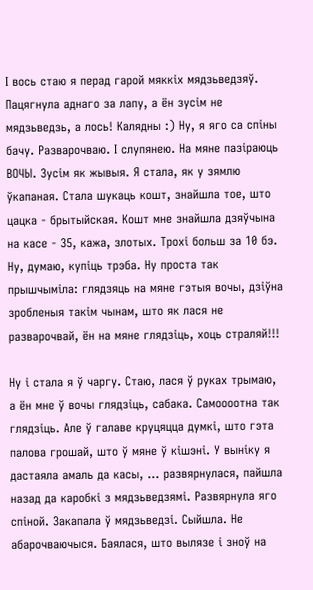І вось стаю я перад гарой мяккіх мядзьведзяў. Пацягнула аднаго за лапу, а ён зусім не мядзьведзь, а лось! Калядны :) Ну, я яго са спіны бачу. Разварочваю. І слупянею. На мяне пазіраюць ВОЧЫ. Зусім як жывыя. Я стала, як у зямлю ўкапаная. Стала шукаць кошт, знайшла тое, што цацка - брытыйская. Кошт мне знайшла дзяўчына на касе - 35, кажа, злотых. Трохі больш за 10 бэ. Ну, думаю, купіць трэба. Ну проста так прышчыміла: глядзяць на мяне гэтыя вочы, дзіўна зробленыя такім чынам, што як лася не разварочвай, ён на мяне глядзіць, хоць страляй!!!

Ну і стала я ў чаргу. Стаю, лася ў руках трымаю, а ён мне ў вочы глядзіць, сабака. Самоооотна так глядзіць. Але ў галаве круцяцца думкі, што гэта палова грошай, што ў мяне ў кішэні. У выніку я дастаяла амаль да касы, ... развярнулася, пайшла назад да каробкі з мядзьведзямі. Развярнула яго спіной. Закапала ў мядзьведзі. Сыйшла. Не абарочваючыся. Баялася, што вылязе і зноў на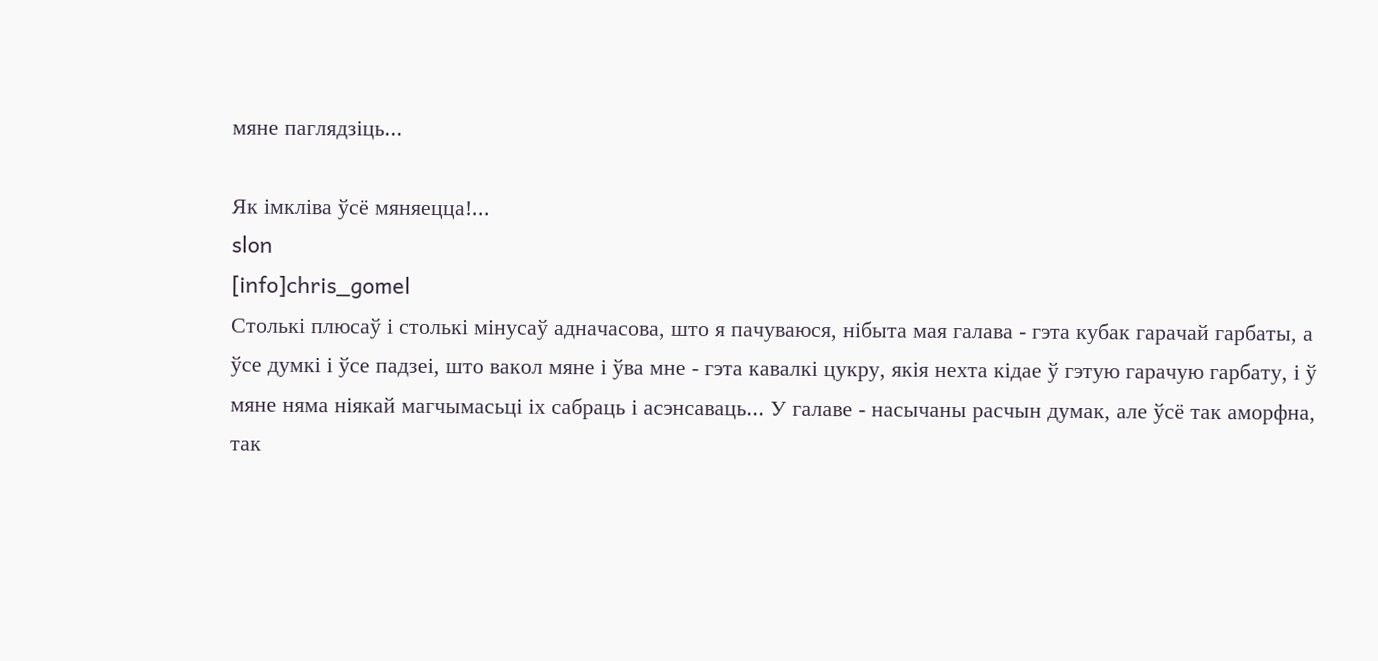мяне паглядзіць...

Як імкліва ўсё мяняецца!...
slon
[info]chris_gomel
Столькі плюсаў і столькі мінусаў адначасова, што я пачуваюся, нібыта мая галава - гэта кубак гарачай гарбаты, а ўсе думкі і ўсе падзеі, што вакол мяне і ўва мне - гэта кавалкі цукру, якія нехта кідае ў гэтую гарачую гарбату, і ў мяне няма ніякай магчымасьці іх сабраць і асэнсаваць... У галаве - насычаны расчын думак, але ўсё так аморфна, так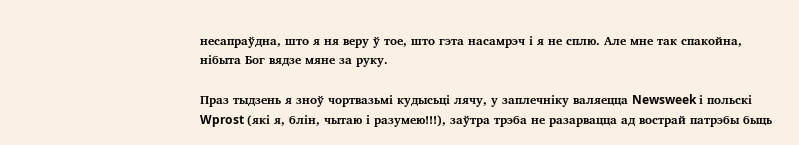несапраўдна, што я ня веру ў тое, што гэта насамрэч і я не сплю. Але мне так спакойна, нібыта Бог вядзе мяне за руку.

Праз тыдзень я зноў чортвазьмі кудысьці лячу, у заплечніку валяецца Newsweek і польскі Wprost (які я, блін, чытаю і разумею!!!), заўтра трэба не разарвацца ад вострай патрэбы быць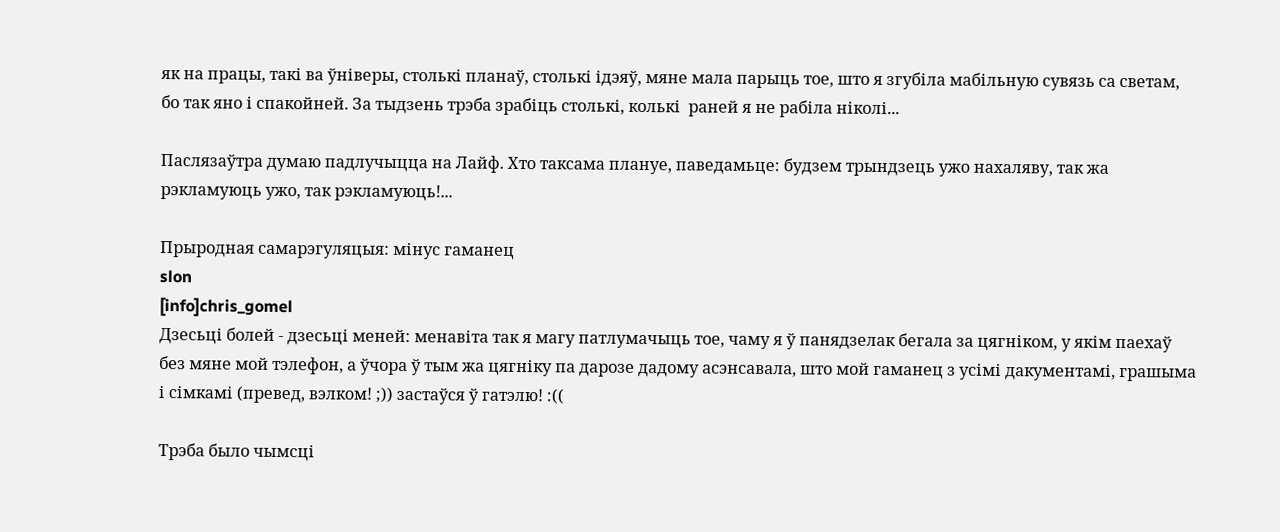як на працы, такі ва ўніверы, столькі планаў, столькі ідэяў, мяне мала парыць тое, што я згубіла мабільную сувязь са светам, бо так яно і спакойней. За тыдзень трэба зрабіць столькі, колькі  раней я не рабіла ніколі...

Паслязаўтра думаю падлучыцца на Лайф. Хто таксама плануе, паведамьце: будзем трындзець ужо нахаляву, так жа рэкламуюць ужо, так рэкламуюць!...

Прыродная самарэгуляцыя: мінус гаманец
slon
[info]chris_gomel
Дзесьці болей - дзесьці меней: менавіта так я магу патлумачыць тое, чаму я ў панядзелак бегала за цягніком, у якім паехаў без мяне мой тэлефон, а ўчора ў тым жа цягніку па дарозе дадому асэнсавала, што мой гаманец з усімі дакументамі, грашыма і сімкамі (превед, вэлком! ;)) застаўся ў гатэлю! :((

Трэба было чымсці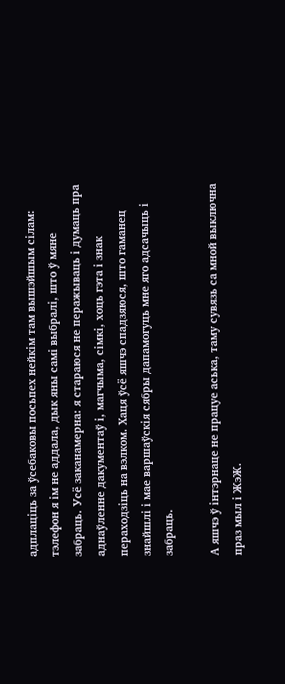адплаціць за ўсебаковы посьпех нейкім там вышэйшым сілам: тэлефон я ім не аддала, дык яны самі выбралі, што ў мяне забраць. Усё заканамерна: я стараюся не перажываць і думаць пра аднаўленне дакументаў і, магчыма, сімкі, хоць гэта і знак пераходзіць на вэлком. Хаця ўсё яшчэ спадзяюся, што гаманец знайшлі і мае варшаўскія сябры дапамогуць мне яго адсачыць і забраць.

А яшчэ ў інтэрнаце не працуе аська, таму сувязь са мной выключна праз мыл і ЖэЖ.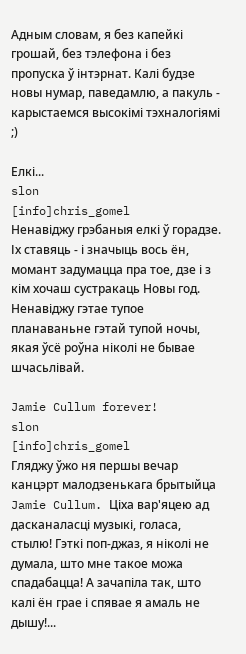Адным словам, я без капейкі грошай, без тэлефона і без пропуска ў інтэрнат. Калі будзе новы нумар, паведамлю, а пакуль - карыстаемся высокімі тэхналогіямі ;)

Елкі...
slon
[info]chris_gomel
Ненавіджу грэбаныя елкі ў горадзе.
Іх ставяць - і значыць вось ён, момант задумацца пра тое, дзе і з кім хочаш сустракаць Новы год.
Ненавіджу гэтае тупое планаваньне гэтай тупой ночы, якая ўсё роўна ніколі не бывае шчасьлівай.

Jamie Cullum forever!
slon
[info]chris_gomel
Гляджу ўжо ня першы вечар канцэрт малодзенькага брытыйца Jamie Cullum. Ціха вар'яцею ад дасканаласці музыкі, голаса, стылю! Гэткі поп-джаз, я ніколі не думала, што мне такое можа спадабацца! А зачапіла так, што калі ён грае і спявае я амаль не дышу!...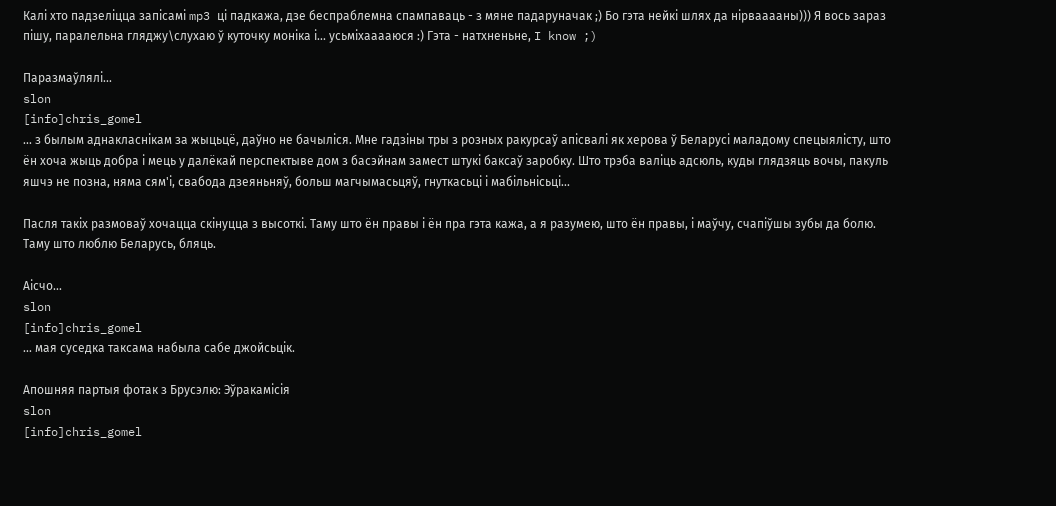Калі хто падзеліцца запісамі mp3 ці падкажа, дзе беспраблемна спампаваць - з мяне падаруначак ;) Бо гэта нейкі шлях да нірвааааны))) Я вось зараз пішу, паралельна гляджу\слухаю ў куточку моніка і... усьміхааааюся :) Гэта - натхненьне, I know ;)

Паразмаўлялі...
slon
[info]chris_gomel
... з былым аднакласнікам за жыцьцё, даўно не бачыліся. Мне гадзіны тры з розных ракурсаў апісвалі як херова ў Беларусі маладому спецыялісту, што ён хоча жыць добра і мець у далёкай перспектыве дом з басэйнам замест штукі баксаў заробку. Што трэба валіць адсюль, куды глядзяць вочы, пакуль яшчэ не позна, няма сям'і, свабода дзеяньняў, больш магчымасьцяў, гнуткасьці і мабільнісьці...

Пасля такіх размоваў хочацца скінуцца з высоткі. Таму што ён правы і ён пра гэта кажа, а я разумею, што ён правы, і маўчу, счапіўшы зубы да болю. Таму што люблю Беларусь, бляць.

Аісчо...
slon
[info]chris_gomel
... мая суседка таксама набыла сабе джойсьцік.

Апошняя партыя фотак з Брусэлю: Эўракамісія
slon
[info]chris_gomel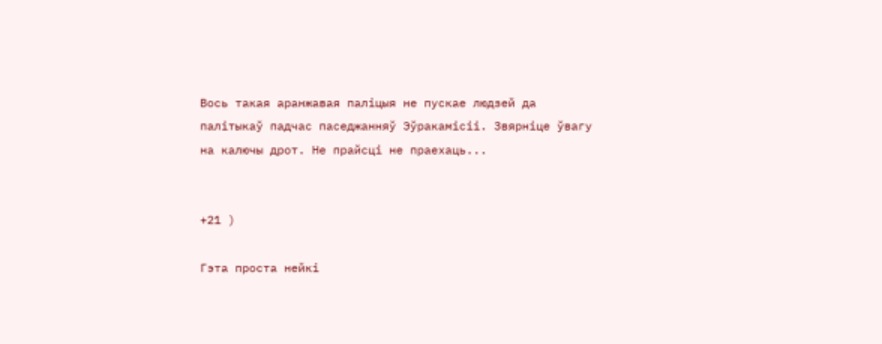Вось такая аранжавая паліцыя не пускае людзей да палітыкаў падчас паседжанняў Эўракамісіі. Звярніце ўвагу на калючы дрот. Не прайсці не праехаць...


+21 )

Гэта проста нейкі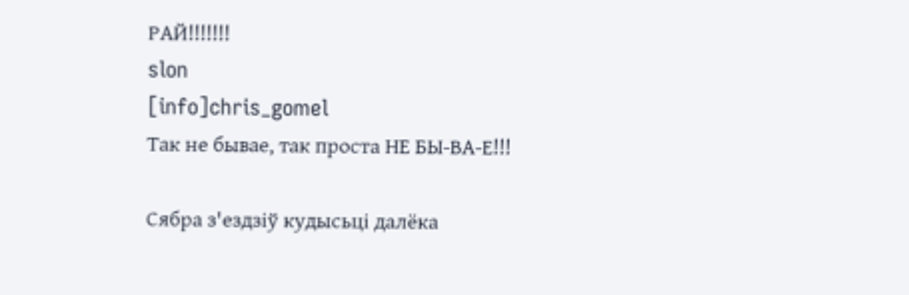РАЙ!!!!!!!
slon
[info]chris_gomel
Так не бывае, так проста НЕ БЫ-ВА-Е!!!

Сябра з'ездзіў кудысьці далёка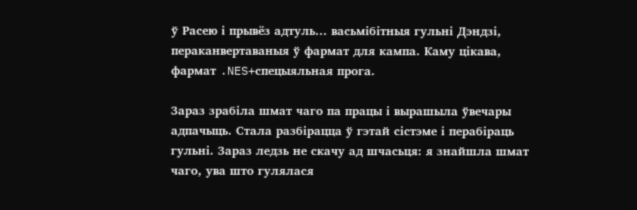ў Расею і прывёз адтуль... васьмібітныя гульні Дэндзі, пераканвертаваныя ў фармат для кампа. Каму цікава, фармат .NES+спецыяльная прога.

Зараз зрабіла шмат чаго па працы і вырашыла ўвечары адпачыць. Стала разбірацца ў гэтай сістэме і перабіраць гульні. Зараз ледзь не скачу ад шчасьця: я знайшла шмат чаго, ува што гулялася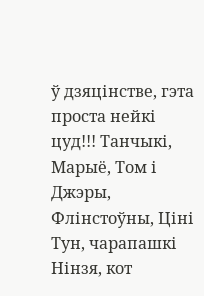ў дзяцінстве, гэта проста нейкі цуд!!! Танчыкі, Марыё, Том і Джэры, Флінстоўны, Ціні Тун, чарапашкі Нінзя, кот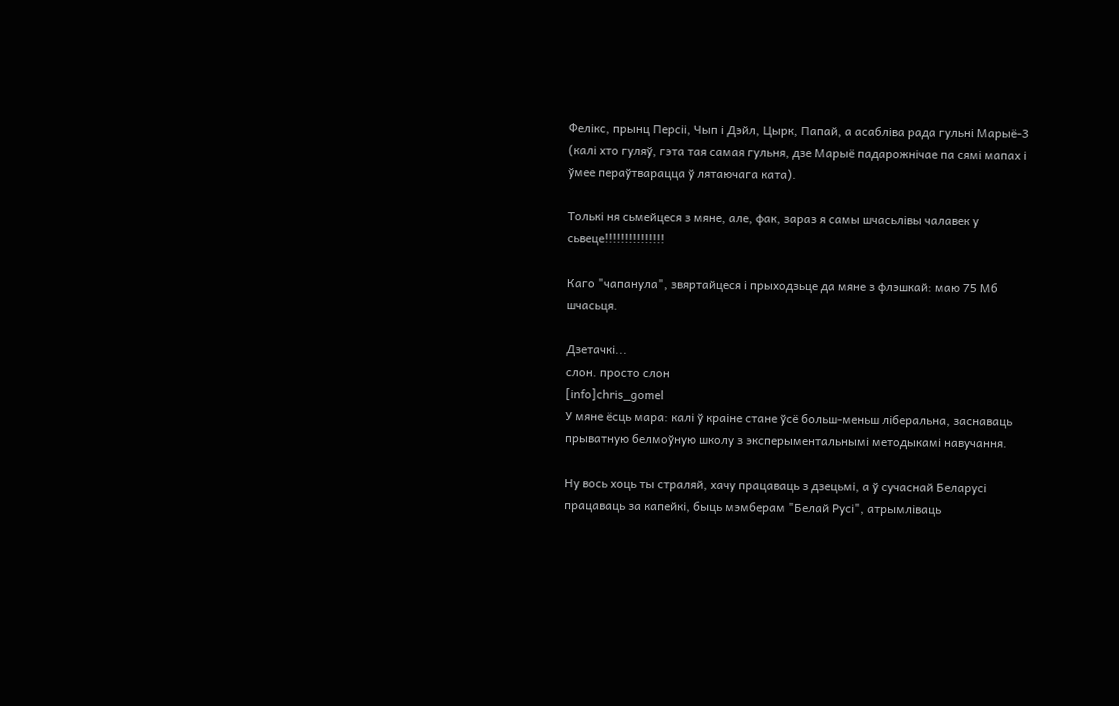Фелікс, прынц Персіі, Чып і Дэйл, Цырк, Папай, а асабліва рада гульні Марыё-3 (калі хто гуляў, гэта тая самая гульня, дзе Марыё падарожнічае па сямі мапах і ўмее пераўтварацца ў лятаючага ката).

Толькі ня сьмейцеся з мяне, але, фак, зараз я самы шчасьлівы чалавек у сьвеце!!!!!!!!!!!!!!!

Каго "чапанула", звяртайцеся і прыходзьце да мяне з флэшкай: маю 75 Мб шчасьця.

Дзетачкі...
слон. просто слон
[info]chris_gomel
У мяне ёсць мара: калі ў краіне стане ўсё больш-меньш ліберальна, заснаваць прыватную белмоўную школу з эксперыментальнымі методыкамі навучання.

Ну вось хоць ты страляй, хачу працаваць з дзецьмі, а ў сучаснай Беларусі працаваць за капейкі, быць мэмберам "Белай Русі", атрымліваць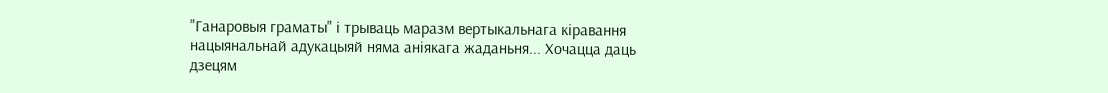"Ганаровыя граматы" і трываць маразм вертыкальнага кіравання нацыянальнай адукацыяй няма аніякага жаданьня... Хочацца даць дзецям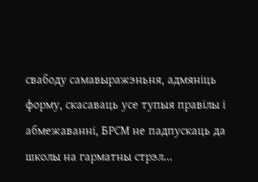свабоду самавыражэньня, адмяніць форму, скасаваць усе тупыя правілы і абмежаванні, БРСМ не падпускаць да школы на гарматны стрэл...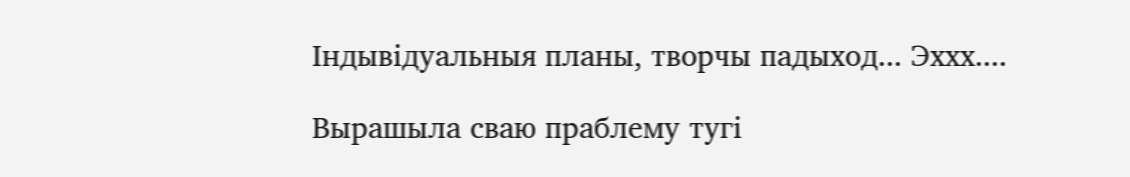Індывідуальныя планы, творчы падыход... Эххх....

Вырашыла сваю праблему тугі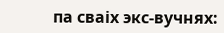па сваіх экс-вучнях: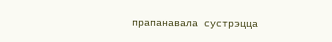прапанавала сустрэцца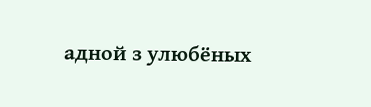адной з улюбёных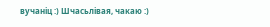вучаніц :) Шчасьлівая, чакаю :)